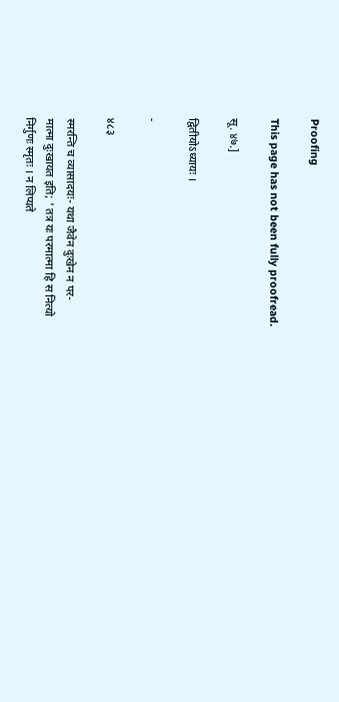Proofing

This page has not been fully proofread.

सू. ४७.]

द्वितीयोऽध्यायः ।

-

४८३

स्मरन्ति च व्यासादयः- यथा जैवेन दुःखेन न पर-
मात्मा दुःखायत इति; ' तत्र यः परमात्मा हि स नित्यो
निर्गुणः स्मृतः । न लिप्यते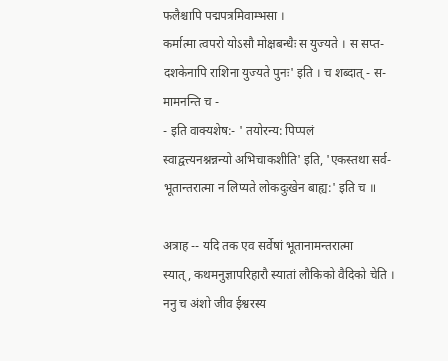फलैश्चापि पद्मपत्रमिवाम्भसा ।
कर्मात्मा त्वपरो योऽसौ मोक्षबन्धैः स युज्यते । स सप्त-
दशकेनापि राशिना युज्यते पुनः' इति । च शब्दात् - स-
मामनन्ति च -
- इति वाक्यशेष:- ' तयोरन्य: पिप्पलं
स्वाद्वत्त्यनश्नन्नन्यो अभिचाकशीति' इति, 'एकस्तथा सर्व-
भूतान्तरात्मा न लिप्यते लोकदुःखेन बाह्य:' इति च ॥

अत्राह -- यदि तक एव सर्वेषां भूतानामन्तरात्मा
स्यात्, कथमनुज्ञापरिहारौ स्यातां लौकिको वैदिको चेति ।
ननु च अंशो जीव ईश्वरस्य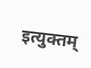इत्युक्तम्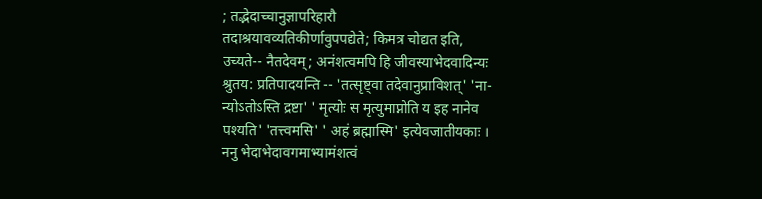; तद्भेदाच्चानुज्ञापरिहारौ
तदाश्रयावव्यतिकीर्णावुपपद्येते; किमत्र चोद्यत इति,
उच्यते-- नैतदेवम्; अनंशत्वमपि हि जीवस्याभेदवादिन्यः
श्रुतय: प्रतिपादयन्ति -- 'तत्सृष्ट्वा तदेवानुप्राविशत्' 'ना-
न्योऽतोऽस्ति द्रष्टा' ' मृत्योः स मृत्युमाप्नोति य इह नानेव
पश्यति' 'तत्त्वमसि' ' अहं ब्रह्मास्मि' इत्येवजातीयकाः ।
ननु भेदाभेदावगमाभ्यामंशत्वं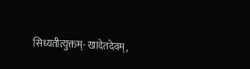सिध्यतीत्युक्तम्- खादेतदेवम्,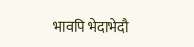भावपि भेदाभेदौ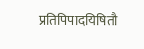प्रतिपिपादयिषितौ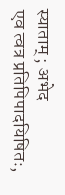स्याताम् ; अभेद
एव त्वत्र प्रतिपिपादयिषितः,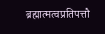ब्रह्मात्मत्वप्रतिपत्तौ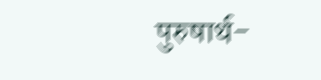पुरुषार्थ-